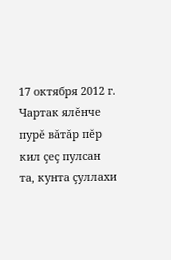17 октября 2012 г.
Чартак ялĕнче пурĕ вăтăр пĕр кил çеç пулсан та, кунта çуллахи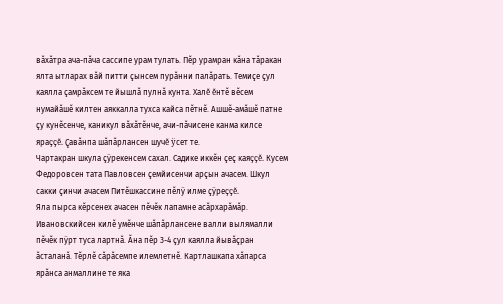вăхăтра ача-пăча сассипе урам тулать. Пĕр урамран кăна тăракан ялта ытларах вăй питти çынсем пурăнни палăрать. Темиçе çул каялла çамрăксем те йышлă пулнă кунта. Халĕ ĕнтĕ вĕсем нумайăшĕ килтен аяккалла тухса кайса пĕтнĕ. Ашшĕ-амăшĕ патне çу кунĕсенче, каникул вăхăтĕнче, ачи-пăчисене канма килсе яраççĕ. Çавăнпа шăпăрлансен шучĕ ÿсет те.
Чартакран шкула çÿрекенсем сахал. Садике иккĕн çеç каяççĕ. Кусем Федоровсен тата Павловсен çемйисенчи арçын ачасем. Шкул сакки çинчи ачасем Питĕшкассине пĕлÿ илме çÿреççĕ.
Яла пырса кĕрсенех ачасен пĕчĕк лапамне асăрхарăмăр. Ивановскийсен килĕ умĕнче шăпăрлансене валли вылямалли пĕчĕк пÿрт туса лартнă. Ăна пĕр 3-4 çул каялла йывăçран ăсталанă. Тĕрлĕ сăрăсемпе илемлетнĕ. Картлашкапа хăпарса ярăнса анмаллине те яка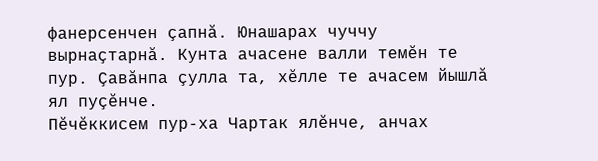фанерсенчен çапнă. Юнашарах чуччу вырнаçтарнă. Кунта ачасене валли темĕн те пур. Çавăнпа çулла та, хĕлле те ачасем йышлă ял пуçĕнче.
Пĕчĕккисем пур-ха Чартак ялĕнче, анчах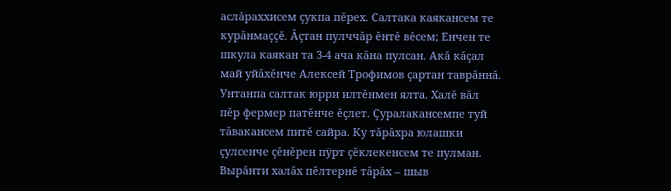аслăраххисем çукпа пĕрех. Салтака каякансем те курăнмаççĕ. Ăçтан пулччăр ĕнтĕ вĕсем; Енчен те шкула каякан та 3-4 ача кăна пулсан. Акă кăçал май уйăхĕнче Алексей Трофимов çартан таврăннă. Унтанпа салтак юрри илтĕнмен ялта. Халĕ вăл пĕр фермер патĕнче ĕçлет. Çуралакансемпе туй тăвакансем питĕ сайра. Ку тăрăхра юлашки çулсенче çĕнĕрен пÿрт çĕклекенсем те пулман.
Вырăнти халăх пĕлтернĕ тăрăх – шыв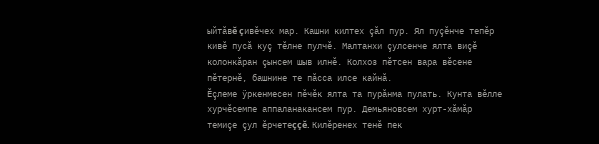ыйтăвĕ çивĕчех мар. Кашни килтех çăл пур. Ял пуçĕнче тепĕр кивĕ пусă куç тĕлне пулчĕ. Малтанхи çулсенче ялта виçĕ колонкăран çынсем шыв илнĕ. Колхоз пĕтсен вара вĕсене пĕтернĕ, башнине те пăсса илсе кайнă.
Ĕçлеме ÿркенмесен пĕчĕк ялта та пурăнма пулать. Кунта вĕлле хурчĕсемпе аппаланакансем пур. Демьяновсем хурт-хăмăр темиçе çул ĕрчетеççĕ. Килĕренех тенĕ пек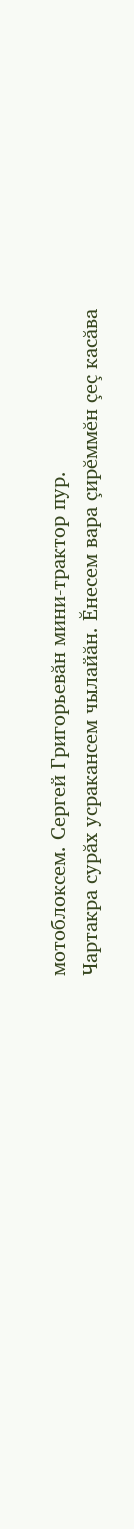мотоблоксем. Сергей Григорьевăн мини-трактор пур.
Чартакра сурăх усракансем чылайăн. Ĕнесем вара çирĕммĕн çеç касăва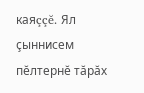каяççĕ. Ял çыннисем пĕлтернĕ тăрăх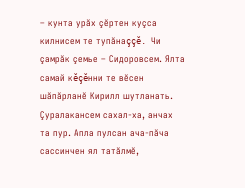– кунта урăх çĕртен куçса килнисем те тупăнаççĕ. Чи çамрăк çемье – Сидоровсем. Ялта самай кĕçĕнни те вĕсен шăпăрланĕ Кирилл шутланать. Çуралакансем сахал-ха, анчах та пур. Апла пулсан ача-пăча сассинчен ял татăлмĕ,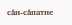сăн-сăпатне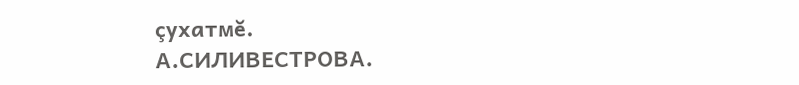çухатмĕ.
А.СИЛИВЕСТРОВА.